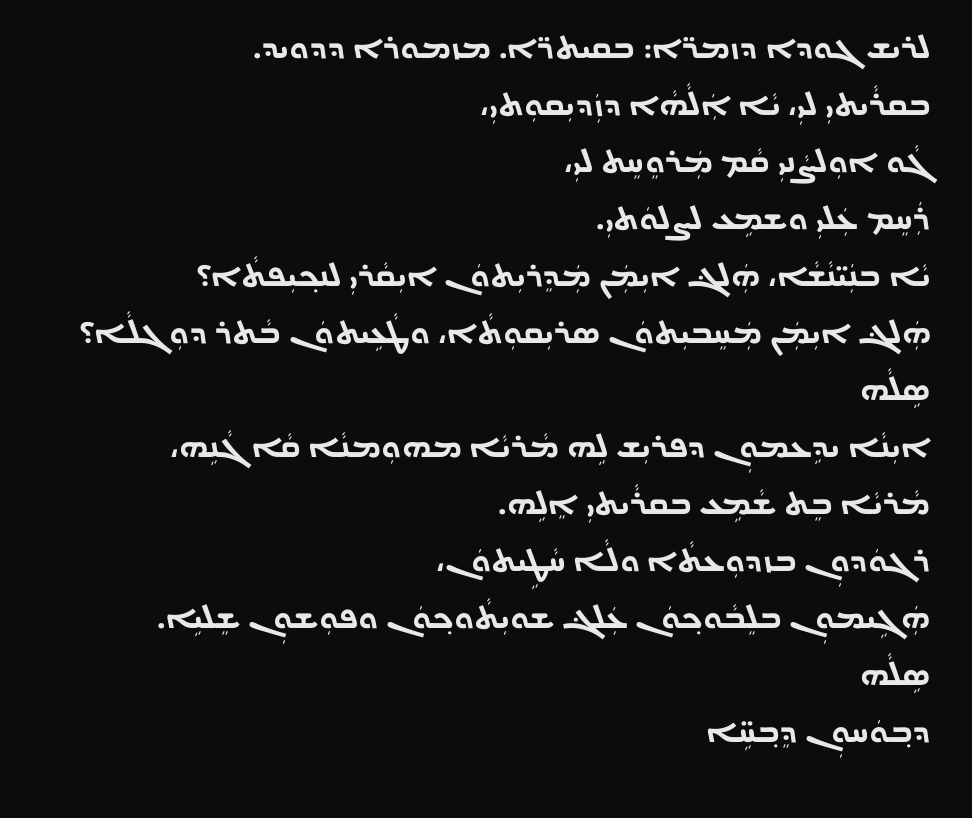ܠܪܝܫ ܓܘܕܐ ܕܙܡܪ̈ܐ: ܒܩܝܬܪ̈ܐ. ܡܙܡܘܪܐ ܕܕܘܝܕ.
ܒܩܪܵܝܬ‌ܝܼ ܠܝܼ، ܝܵܐ ܐܲܠܵܗܵܐ ܕܙܲܕܝܼܩܘܼܬ‌ܝܼ،
ܓܵܘ ܐܘܼܠܨܵܢܝܼ ܩܵܡ ܡܲܪܘܸܚܸܬ ܠܝܼ،
ܪܲܚܸܡ ܥܲܠܝܼ ܘܫܡܹܥ ܠܨܠܘܿܬ‌ܝܼ.
ܝܵܐ ܒܢܲܝ̈ܢܵܫܵܐ، ܗܲܠܔ ܐܝܼܡܲܢ ܡܲܕܸܪܝܼܬܘܿܢ ܐܝܼܩܵܪܝܼ ܠܢܟ݂ܝܼܦܬܵ‌ܐ؟
ܗܲܠܔ ܐܝܼܡܲܢ ܡܲܚܸܒܝܼܬܘܿܢ ܣܪܝܼܩܘܼܬܵ‌ܐ، ܘܛܵܥܹܝܬܘܿܢ ܒܵܬܪ ܕܘܼܓܠܵܐ؟
ܣܹܠܵܗ
ܐܝܼܢܵܐ ܝܕܹܥܡܘܼܢ ܕܦܪܝܼܫ ܠܹܗ ܡܵܪܝܵܐ ܡܗܘܼܡܢܵܐ ܩܵܐ ܓܵܢܹܗ،
ܡܵܪܝܵܐ ܒܸܬ ܫܵܡܹܥ ܒܩܪܵܝܬ‌ܝܼ ܐܸܠܹܗ.
ܪܓܘܿܕܘܼܢ ܒܙܕܘܼܥܬܵ‌ܐ ܘܠܵܐ ܚܵܛܹܝܬܘܿܢ،
ܗܲܓܹܝܡܘܼܢ ܒܠܸܒܵܘܟ݂ܘܿܢ ܥܲܠܔ ܫܘܝܼܬܵܘܟ݂ܘܿܢ ܘܦܘܼܫܘܼܢ ܫܸܠܝܹܐ.
ܣܹܠܵܗ
ܕܒ݂ܘܿܚܘܼܢ ܕܸܒ݂ܚܹ̈ܐ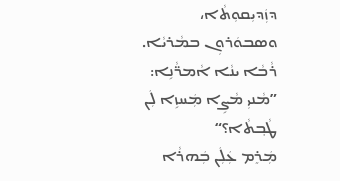ܕܙܲܕܝܼܩܘܼܬܵ‌ܐ،
ܘܣܒܘܿܪܘܼܢ ܒܡܵܪܝܵܐ.
ܪܵܒܵܐ ܝܢܵܐ ܐܵܡܪ̈ܵܢܹܐ: ”ܡܵܢܝܼ ܡܵܨܹܐ ܡܲܚܙܹܐ ܠܲܢ ܛܵܒ݂ܬܵ‌ܐ؟“
ܡܲܪܸܡ ܥܲܠܲܢ ܒܲܗܪܵܐ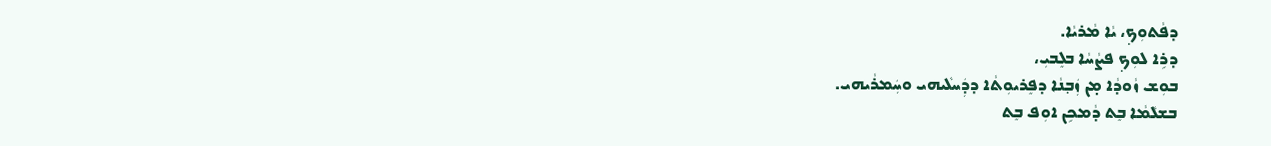ܕܦܵܬܘܼܟ݂، ܝܵܐ ܡܵܪܝܵܐ.
ܕܪܹܐ ܠܘܼܟ݂ ܦܨܵܚܵܐ ܒܠܸܒܝܼ،
ܒܘܼܫ ܙܵܘܕܵܐ ܡ̣ܢ ܙܲܒ݂ܢܵܐ ܕܦܸܪܝܘܼܬܵ‌ܐ ܕܕܲܚܠܵܝܗ‌ܝ ܘܚܲܡܪܵܝܗ‌ܝ.
ܒܫܠܵܡܵܐ ܒܸܬ ܕܵܡܟܹܢ ܐܘܼܦ ܒܸܬ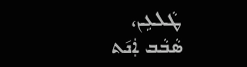ܛܵܠܥܹܢ،
ܣܵܒܵܒ ܐܲܢ݇ܬ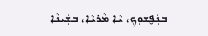ܒܢܲܦ̮ܫܘܼܟ݂، ܝܵܐ ܡܵܪܝܵܐ، ܒܫܲܝܢܵܐ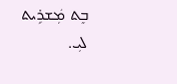ܒܸܬ ܡܲܫܪܹܝܬ ܠܝܼ.